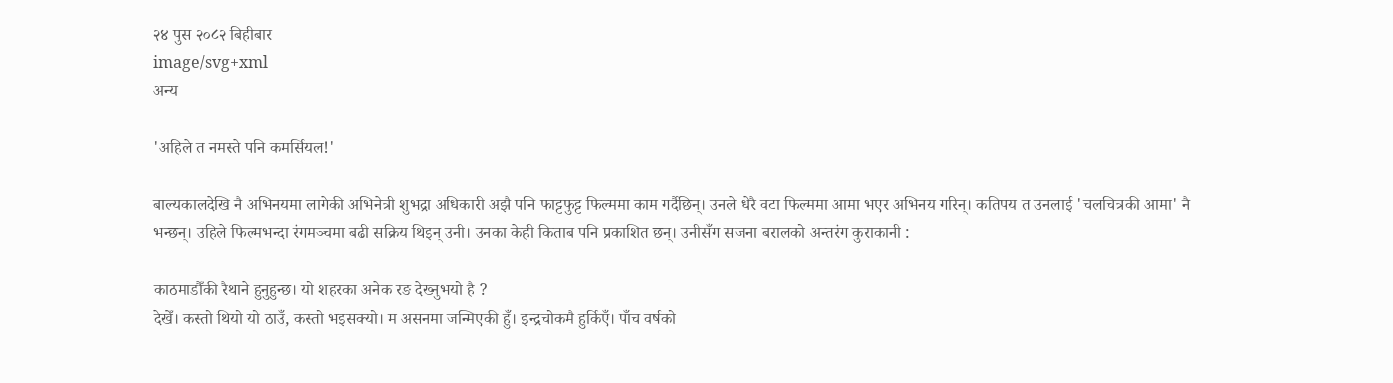२४ पुस २०८२ बिहीबार
image/svg+xml
अन्य

'अहिले त नमस्ते पनि कमर्सियल!'

बाल्यकालदेखि नै अभिनयमा लागेकी अभिनेत्री शुभद्रा अधिकारी अझै पनि फाट्टफुट्ट फिल्ममा काम गर्दैछिन्। उनले धेरै वटा फिल्ममा आमा भएर अभिनय गरिन्। कतिपय त उनलाई 'चलचित्रकी आमा' नै भन्छन्। उहिले फिल्मभन्दा रंगमञ्चमा बढी सक्रिय थिइन् उनी। उनका केही किताब पनि प्रकाशित छन्। उनीसँग सजना बरालको अन्तरंग कुराकानी :

काठमाडौँकी रैथाने हुनुहुन्छ। यो शहरका अनेक रङ देख्नुभयो है ?
देखेँ। कस्तो थियो यो ठाउँ, कस्तो भइसक्यो। म असनमा जन्मिएकी हुँ। इन्द्रचोकमै हुर्किएँ। पाँच वर्षको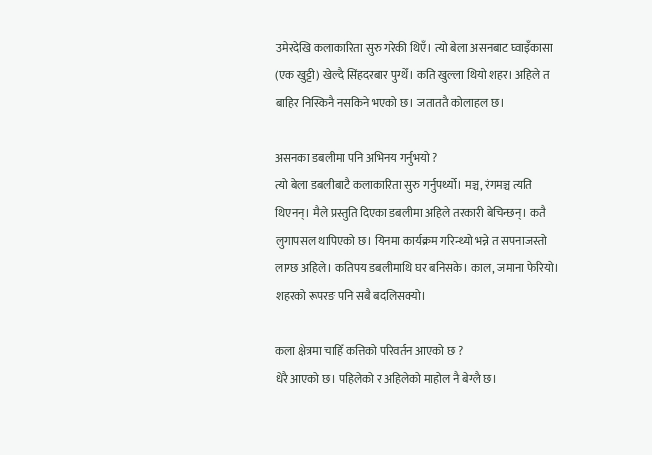उमेरदेखि कलाकारिता सुरु गरेकी थिएँ। त्यो बेला असनबाट घ्वाइँकासा (एक खुट्टी) खेल्दै सिंहदरबार पुग्थेँ। कति खुल्ला थियो शहर। अहिले त बाहिर निस्किनै नसकिने भएको छ। जताततै कोलाहल छ।

असनका डबलीमा पनि अभिनय गर्नुभयो ?
त्यो बेला डबलीबाटै कलाकारिता सुरु गर्नुपर्थ्यो। मञ्च, रंगमञ्च त्यति थिएनन्। मैले प्रस्तुति दिएका डबलीमा अहिले तरकारी बेचिन्छन्। कतै लुगापसल थापिएको छ। यिनमा कार्यक्रम गरिन्थ्यो भन्ने त सपनाजस्तो लाग्छ अहिले। कतिपय डबलीमाथि घर बनिसके। काल, जमाना फेरियो। शहरको रूपरङ पनि सबै बदलिसक्यो।

कला क्षेत्रमा चाहिँ कत्तिको परिवर्तन आएको छ ?
धेरै आएको छ। पहिलेको र अहिलेको माहोल नै बेग्लै छ।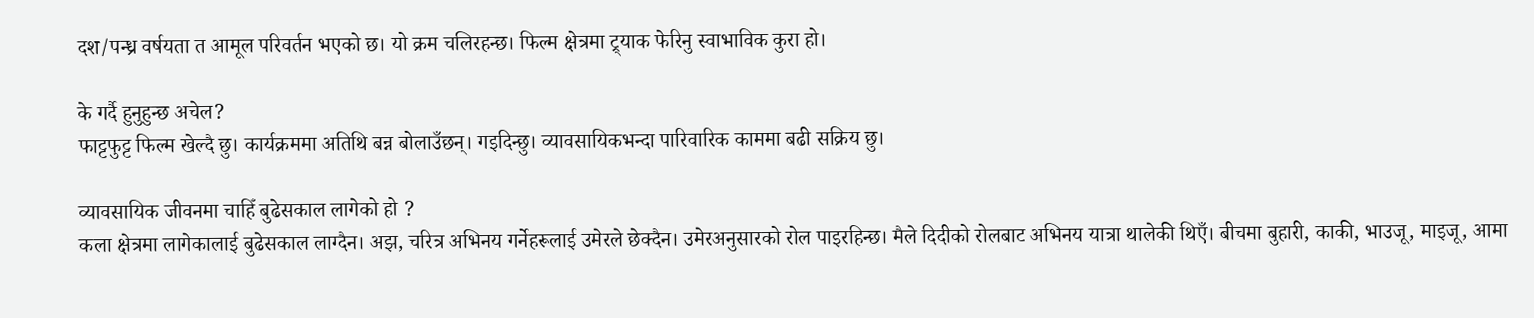दश/पन्ध्र वर्षयता त आमूल परिवर्तन भएको छ। यो क्रम चलिरहन्छ। फिल्म क्षेत्रमा ट्र्याक फेरिनु स्वाभाविक कुरा हो।

के गर्दै हुनुहुन्छ अचेल?
फाट्टफुट्ट फिल्म खेल्दै छु। कार्यक्रममा अतिथि बन्न बोलाउँछन्। गइदिन्छु। व्यावसायिकभन्दा पारिवारिक काममा बढी सक्रिय छु।

व्यावसायिक जीवनमा चाहिँ बुढेसकाल लागेको हो ?
कला क्षेत्रमा लागेकालाई बुढेसकाल लाग्दैन। अझ, चरित्र अभिनय गर्नेहरूलाई उमेरले छेक्दैन। उमेरअनुसारको रोल पाइरहिन्छ। मैले दिदीको रोलबाट अभिनय यात्रा थालेकी थिएँ। बीचमा बुहारी, काकी, भाउजू, माइजू, आमा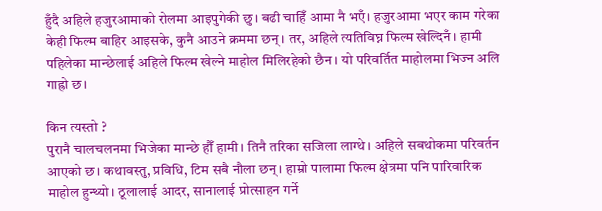हुँदै अहिले हजुरआमाको रोलमा आइपुगेकी छु। बढी चाहिँ आमा नै भएँ। हजुरआमा भएर काम गरेका केही फिल्म बाहिर आइसके, कुनै आउने क्रममा छन्। तर, अहिले त्यतिविघ्न फिल्म खेल्दिनँ। हामी पहिलेका मान्छेलाई अहिले फिल्म खेल्ने माहोल मिलिरहेको छैन। यो परिवर्तित माहोलमा भिज्न अलि गाह्रो छ।

किन त्यस्तो ?
पुरानै चालचलनमा भिजेका मान्छे हौँ हामी। तिनै तरिका सजिला लाग्थे। अहिले सबथोकमा परिवर्तन आएको छ। कथावस्तु, प्रविधि, टिम सबै नौला छन्। हाम्रो पालामा फिल्म क्षेत्रमा पनि पारिवारिक माहोल हुन्थ्यो। ठूलालाई आदर, सानालाई प्रोत्साहन गर्ने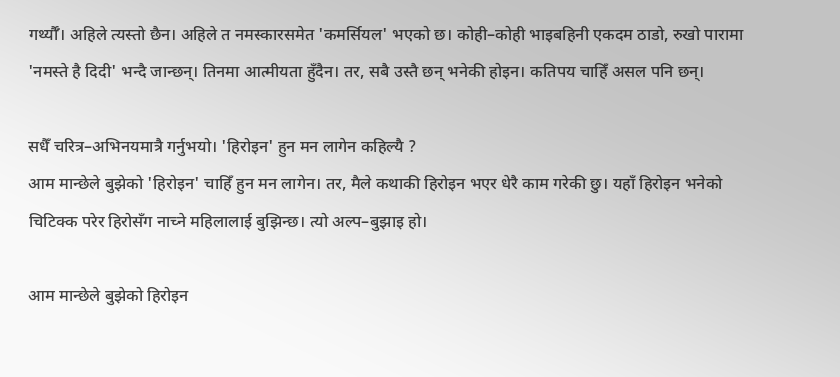गर्थ्यौँ। अहिले त्यस्तो छैन। अहिले त नमस्कारसमेत 'कमर्सियल' भएको छ। कोही–कोही भाइबहिनी एकदम ठाडो, रुखो पारामा 'नमस्ते है दिदी' भन्दै जान्छन्। तिनमा आत्मीयता हुँदैन। तर, सबै उस्तै छन् भनेकी होइन। कतिपय चाहिँ असल पनि छन्।

सधैँ चरित्र–अभिनयमात्रै गर्नुभयो। 'हिरोइन' हुन मन लागेन कहिल्यै ?
आम मान्छेले बुझेको 'हिरोइन' चाहिँ हुन मन लागेन। तर, मैले कथाकी हिरोइन भएर धेरै काम गरेकी छु। यहाँ हिरोइन भनेको चिटिक्क परेर हिरोसँग नाच्ने महिलालाई बुझिन्छ। त्यो अल्प–बुझाइ हो।

आम मान्छेले बुझेको हिरोइन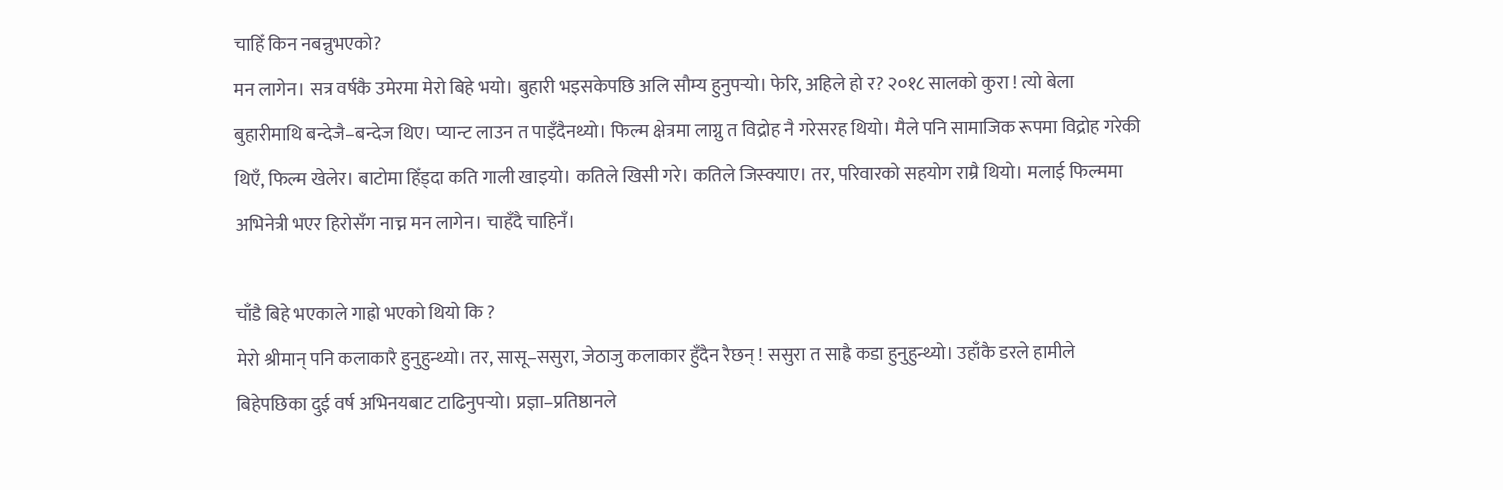चाहिँ किन नबन्नुभएको?
मन लागेन। सत्र वर्षकै उमेरमा मेरो बिहे भयो। बुहारी भइसकेपछि अलि सौम्य हुनुपर्‍यो। फेरि, अहिले हो र? २०१८ सालको कुरा ! त्यो बेला बुहारीमाथि बन्देजै–बन्देज थिए। प्यान्ट लाउन त पाइँदैनथ्यो। फिल्म क्षेत्रमा लाग्नु त विद्रोह नै गरेसरह थियो। मैले पनि सामाजिक रूपमा विद्रोह गरेकी थिएँ, फिल्म खेलेर। बाटोमा हिँड्दा कति गाली खाइयो। कतिले खिसी गरे। कतिले जिस्क्याए। तर, परिवारको सहयोग राम्रै थियो। मलाई फिल्ममा अभिनेत्री भएर हिरोसँग नाच्न मन लागेन। चाहँदै चाहिनँ।

चाँडै बिहे भएकाले गाह्रो भएको थियो कि ?
मेरो श्रीमान् पनि कलाकारै हुनुहुन्थ्यो। तर, सासू–ससुरा, जेठाजु कलाकार हुँदैन रैछन् ! ससुरा त साह्रै कडा हुनुहुन्थ्यो। उहाँकै डरले हामीले बिहेपछिका दुई वर्ष अभिनयबाट टाढिनुपर्‍यो। प्रज्ञा–प्रतिष्ठानले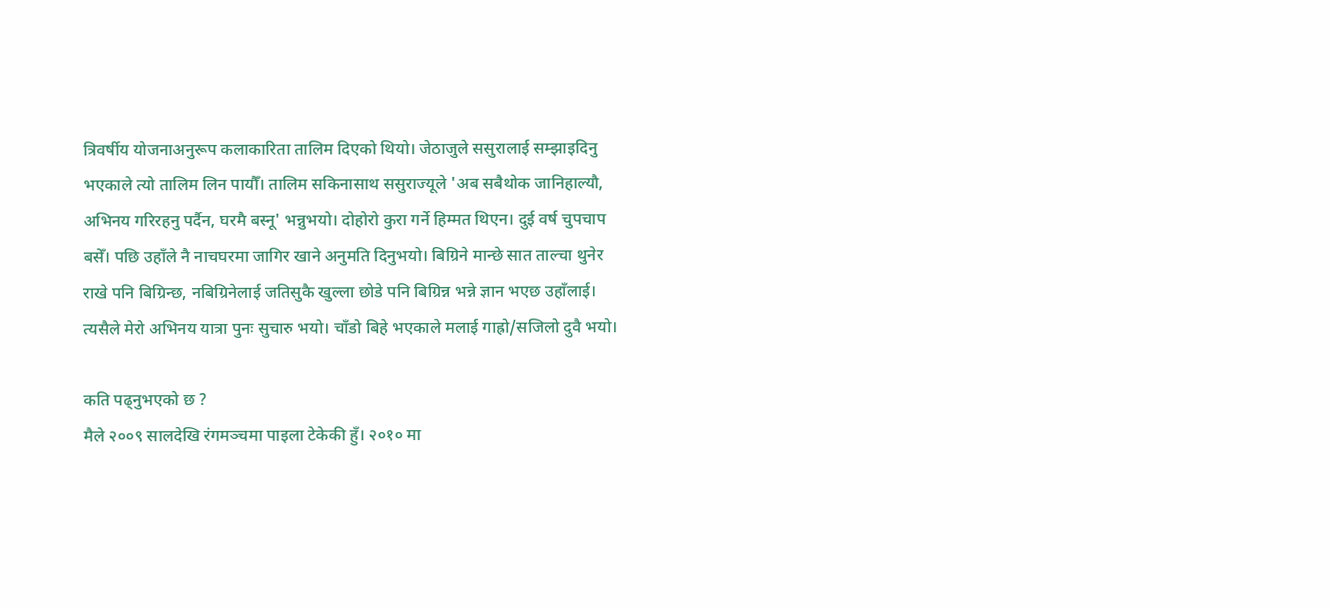त्रिवर्षीय योजनाअनुरूप कलाकारिता तालिम दिएको थियो। जेठाजुले ससुरालाई सम्झाइदिनु भएकाले त्यो तालिम लिन पायौँ। तालिम सकिनासाथ ससुराज्यूले 'अब सबैथोक जानिहाल्यौ, अभिनय गरिरहनु पर्दैन, घरमै बस्नू' भन्नुभयो। दोहोरो कुरा गर्ने हिम्मत थिएन। दुई वर्ष चुपचाप बसेँ। पछि उहाँले नै नाचघरमा जागिर खाने अनुमति दिनुभयो। बिग्रिने मान्छे सात ताल्चा थुनेर राखे पनि बिग्रिन्छ, नबिग्रिनेलाई जतिसुकै खुल्ला छोडे पनि बिग्रिन्न भन्ने ज्ञान भएछ उहाँलाई। त्यसैले मेरो अभिनय यात्रा पुनः सुचारु भयो। चाँडो बिहे भएकाले मलाई गाह्रो/सजिलो दुवै भयो।

कति पढ्नुभएको छ ?
मैले २००९ सालदेखि रंगमञ्चमा पाइला टेकेकी हुँ। २०१० मा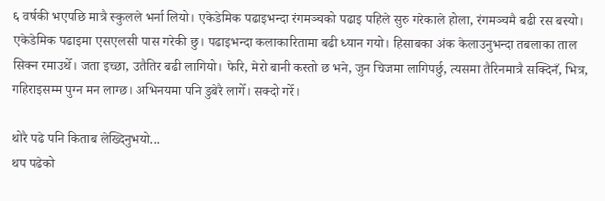६ वर्षकी भएपछि मात्रै स्कुलले भर्ना लियो। एकेडेमिक पढाइभन्दा रंगमञ्चको पढाइ पहिले सुरु गरेकाले होला, रंगमञ्चमै बढी रस बस्यो। एकेडेमिक पढाइमा एसएलसी पास गरेकी छु। पढाइभन्दा कलाकारितामा बढी ध्यान गयो। हिसाबका अंक केलाउनुभन्दा तबलाका ताल सिक्न रमाउथेँ। जता इच्छा, उतैतिर बढी लागियो। फेरि, मेरो बानी कस्तो छ भने, जुन चिजमा लागिपर्छु, त्यसमा तैरिनमात्रै सक्दिनँ, भित्र, गहिराइसम्म पुग्न मन लाग्छ। अभिनयमा पनि डुबेरै लागेँ। सक्दो गरेँ।

थोरै पढे पनि किताब लेख्दिनुभयो...
थप पढेको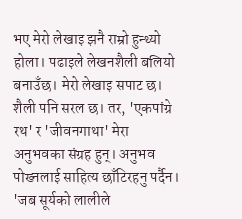भए मेरो लेखाइ झनै राम्रो हुन्थ्यो होला। पढाइले लेखनशैली बलियो बनाउँछ। मेरो लेखाइ सपाट छ। शैली पनि सरल छ। तर, 'एकपांग्रे रथ' र 'जीवनगाथा' मेरा अनुभवका संग्रह हुन्। अनुभव पोख्नलाई साहित्य छाँटिरहनु पर्दैन। 'जब सूर्यको लालीले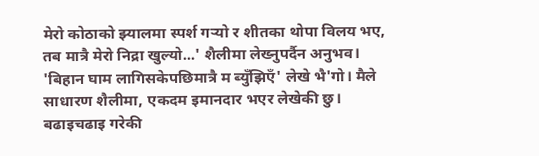मेरो कोठाको झ्यालमा स्पर्श गर्‍यो र शीतका थोपा विलय भए, तब मात्रै मेरो निद्रा खुल्यो...' शैलीमा लेख्नुपर्दैन अनुभव। 'बिहान घाम लागिसकेपछिमात्रै म ब्युँझिएँ' लेखे भै'गो। मैले साधारण शैलीमा, एकदम इमानदार भएर लेखेकी छु। बढाइचढाइ गरेकी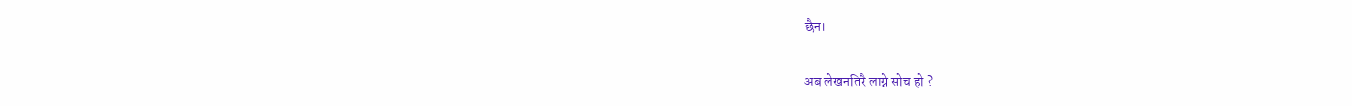छैन।

अब लेखनतिरै लाग्ने सोच हो ?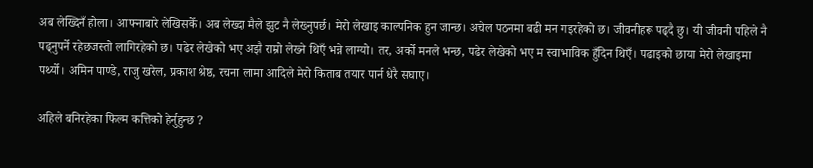अब लेख्दिनँ होला। आफ्नाबारे लेखिसकेँ। अब लेख्दा मैले झुट नै लेख्नुपर्छ। मेरो लेखाइ काल्पनिक हुन जान्छ। अचेल पठनमा बढी मन गइरहेको छ। जीवनीहरू पढ्दै छु। यी जीवनी पहिले नै पढ्नुपर्ने रहेछजस्तो लागिरहेको छ। पढेर लेखेको भए अझै राम्रो लेख्ने थिएँ भन्ने लाग्यो। तर, अर्को मनले भन्छ, पढेर लेखेको भए म स्वाभाविक हुँदिन थिएँ। पढाइको छाया मेरो लेखाइमा पर्थ्यो। अमिन पाण्डे, राजु खरेल, प्रकाश श्रेष्ठ, रचना लामा आदिले मेरो किताब तयार पार्न धेरै सघाए।

अहिले बनिरहेका फिल्म कत्तिको हेर्नुहुन्छ ?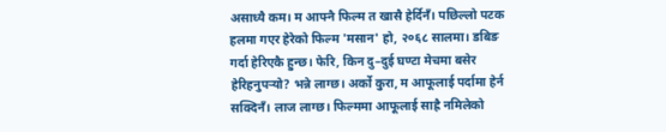असाध्यै कम। म आफ्नै फिल्म त खासै हेर्दिनँ। पछिल्लो पटक हलमा गएर हेरेको फिल्म 'मसान' हो, २०६८ सालमा। डबिङ गर्दा हेरिएकै हुन्छ। फेरि, किन दु–दुई घण्टा मेचमा बसेर हेरिहनुपर्‍यो? भन्ने लाग्छ। अर्को कुरा, म आफूलाई पर्दामा हेर्न सक्दिनँ। लाज लाग्छ। फिल्ममा आफूलाई साह्रै नमिलेको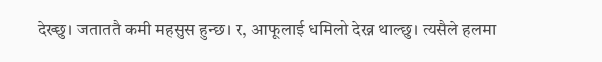देख्छु। जताततै कमी महसुस हुन्छ। र, आफूलाई धमिलो देख्न थाल्छु। त्यसैले हलमा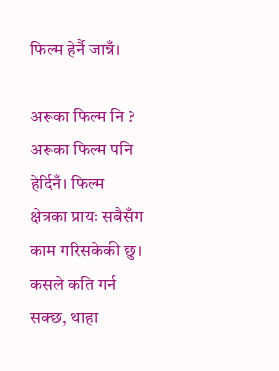फिल्म हेर्नै जान्नँ।

अरूका फिल्म नि ?
अरूका फिल्म पनि हेर्दिनँ। फिल्म क्षेत्रका प्रायः सबैसँग काम गरिसकेकी छु। कसले कति गर्न सक्छ, थाहा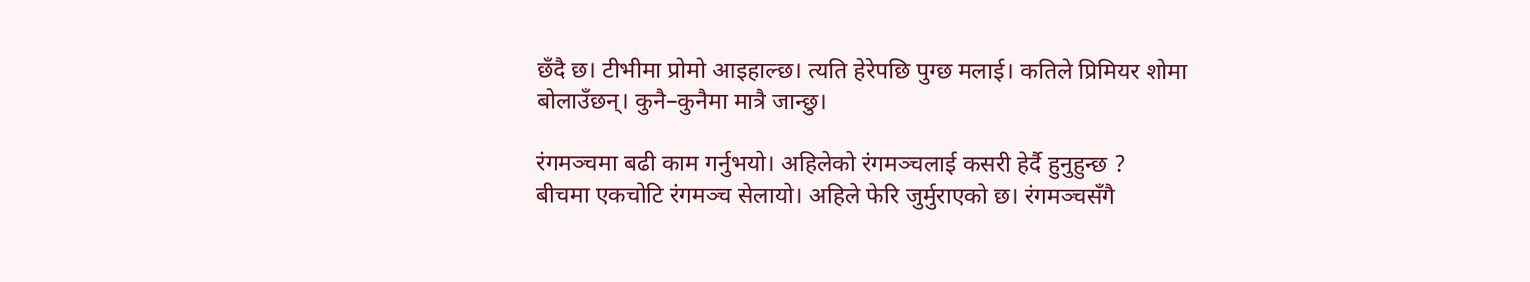छँदै छ। टीभीमा प्रोमो आइहाल्छ। त्यति हेरेपछि पुग्छ मलाई। कतिले प्रिमियर शोमा बोलाउँछन्। कुनै–कुनैमा मात्रै जान्छु।

रंगमञ्चमा बढी काम गर्नुभयो। अहिलेको रंगमञ्चलाई कसरी हेर्दै हुनुहुन्छ ?
बीचमा एकचोटि रंगमञ्च सेलायो। अहिले फेरि जुर्मुराएको छ। रंगमञ्चसँगै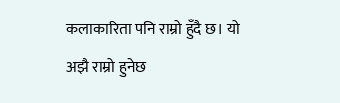कलाकारिता पनि राम्रो हुँदै छ। यो अझै राम्रो हुनेछ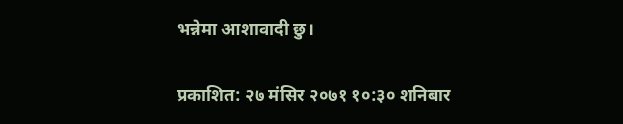भन्नेमा आशावादी छु।

प्रकाशित: २७ मंसिर २०७१ १०:३० शनिबार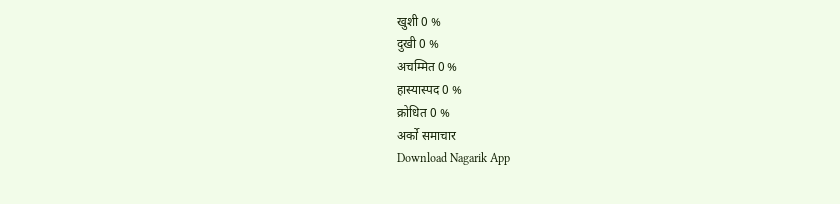खुशी 0 %
दुखी 0 %
अचम्मित 0 %
हास्यास्पद 0 %
क्रोधित 0 %
अर्को समाचार
Download Nagarik App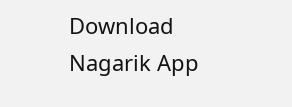Download Nagarik App